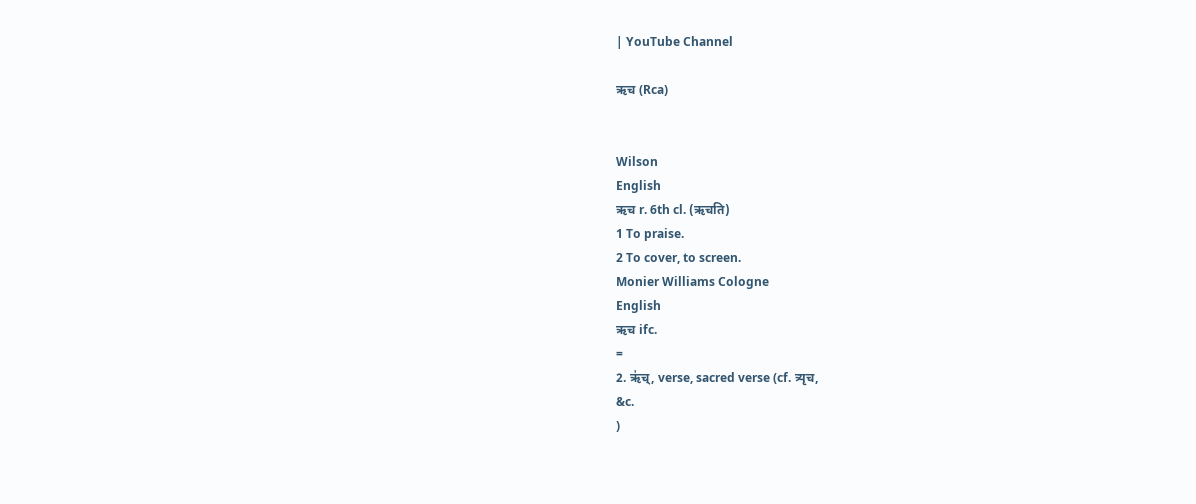| YouTube Channel

ऋच (Rca)


Wilson
English
ऋच r. 6th cl. (ऋचति)
1 To praise.
2 To cover, to screen.
Monier Williams Cologne
English
ऋच ifc.
=
2. ऋ॑च्, verse, sacred verse (cf. त्र्यृच,
&c.
)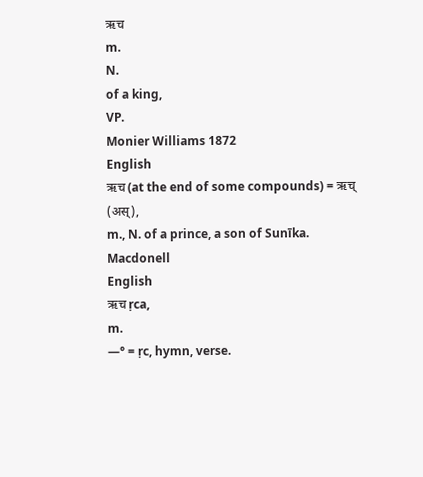ऋच
m.
N.
of a king,
VP.
Monier Williams 1872
English
ऋच (at the end of some compounds) = ऋच्
(अस्),
m., N. of a prince, a son of Sunīka.
Macdonell
English
ऋच ṛca,
m.
—° = ṛc, hymn, verse.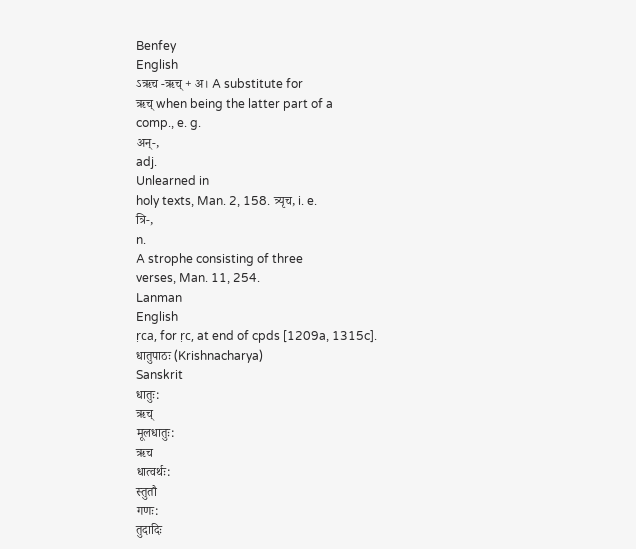Benfey
English
ऽऋच -ऋच् + अ। A substitute for
ऋच् when being the latter part of a
comp., e. g.
अन्-,
adj.
Unlearned in
holy texts, Man. 2, 158. त्र्यृच, i. e.
त्रि-,
n.
A strophe consisting of three
verses, Man. 11, 254.
Lanman
English
ṛca, for ṛc, at end of cpds [1209a, 1315c].
धातुपाठः (Krishnacharya)
Sanskrit
धातुः:
ऋच्
मूलधातुः:
ऋच
धात्वर्थः:
स्तुतौ
गणः:
तुदादिः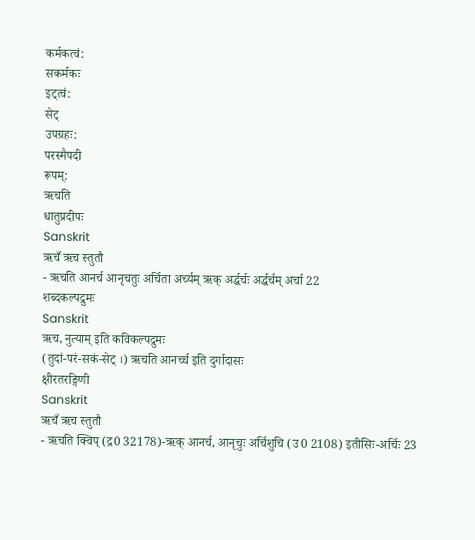कर्मकत्वं:
सकर्मकः
इट्त्वं:
सेट्
उपग्रहः:
परस्मैपदी
रूपम्:
ऋचति
धातुप्रदीपः
Sanskrit
ऋचँ ऋच स्तुतौ
- ऋचति आनर्च आनृचतुः अर्चिता अर्च्यम् ऋक् अर्द्धर्चः अर्द्धर्चम् अर्चा 22
शब्दकल्पद्रुमः
Sanskrit
ऋच, नुत्याम् इति कविकल्पद्रुमः
(तुदां-परं-सकं-सेट् ।) ऋचति आनर्च्च इति दुर्गादासः
क्षीरतरङ्गिणी
Sanskrit
ऋचँ ऋच स्तुतौ
- ऋचति क्विप् (द्र0 32178)-ऋक् आनर्च, आनृचुः अर्चिशुचि (उ0 2108) इतीसिः-अर्चिः 23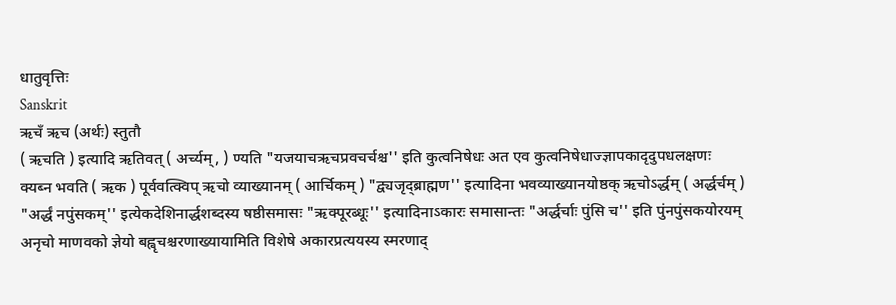धातुवृत्तिः
Sanskrit
ऋचँ ऋच (अर्थः) स्तुतौ
( ऋचति ) इत्यादि ऋतिवत् ( अर्च्यम्, ) ण्यति "यजयाचऋचप्रवचर्चश्च'' इति कुत्वनिषेधः अत एव कुत्वनिषेधाज्ज्ञापकादृदुपधलक्षणः क्यब्न भवति ( ऋक ) पूर्ववत्क्विप् ऋचो व्याख्यानम् ( आर्चिकम् ) "द्व्यजृद्ब्राह्मण'' इत्यादिना भवव्याख्यानयोष्ठक् ऋचोऽर्द्धम् ( अर्द्धर्चम् ) "अर्द्धं नपुंसकम्'' इत्येकदेशिनार्द्धशब्दस्य षष्ठीसमासः "ऋक्पूरब्धूः'' इत्यादिनाऽकारः समासान्तः "अर्द्धर्चाः पुंसि च'' इति पुंनपुंसकयोरयम् अनृचो माणवको ज्ञेयो बह्वृचश्चरणाख्यायामिति विशेषे अकारप्रत्ययस्य स्मरणाद्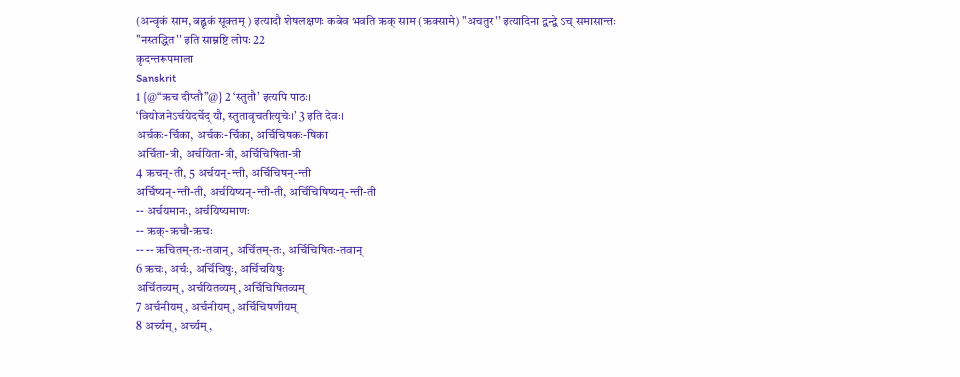(अन्वृकं साम, बह्वृकं सूक्तम् ) इत्यादौ शेषलक्षणः कबेव भवति ऋक् साम (ऋक्सामे) "अचतुर'' इत्यादिना द्वन्द्वे ऽच् समासान्तः "नस्तद्धित'' इति साम्नष्टि लोपः 22
कृदन्तरूपमाला
Sanskrit
1 {@“ऋच दीप्तौ”@} 2 ‘स्तुतौ’ इत्यपि पाठः।
‘वियोजनेऽर्चयेदर्चेद् यौ, स्तुतावृचतीत्यृचेः।’ 3 इति देवः।
अर्चकः-र्चिका, अर्चकः-र्चिका, अर्चिचिषकः-षिका
अर्चिता-त्री, अर्चयिता-त्री, अर्चिचिषिता-त्री
4 ऋचन्-ती, 5 अर्चयन्-न्ती, अर्चिचिषन्-न्ती
अर्चिष्यन्-न्ती-ती, अर्चयिष्यन्-न्ती-ती, अर्चिचिषिष्यन्-न्ती-ती
-- अर्चयमानः, अर्चयिष्यमाणः
-- ऋक्-ऋचौ-ऋचः
-- -- ऋचितम्-तः-तवान्, अर्चितम्-तः, अर्चिचिषितः-तवान्
6 ऋचः, अर्चः, अर्चिचिषुः, अर्चिचयिषुः
अर्चितव्यम्, अर्चयितव्यम्, अर्चिचिषितव्यम्
7 अर्चनीयम्, अर्चनीयम्, अर्चिचिषणीयम्
8 अर्च्यम्, अर्च्यम्,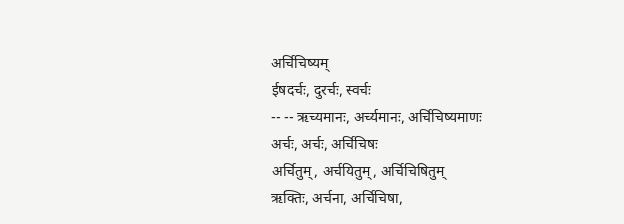अर्चिचिष्यम्
ईषदर्चः, दुरर्चः, स्वर्चः
-- -- ऋच्यमानः, अर्च्यमानः, अर्चिचिष्यमाणः
अर्चः, अर्चः, अर्चिचिषः
अर्चितुम्, अर्चयितुम्, अर्चिचिषितुम्
ऋक्तिः, अर्चना, अर्चिचिषा,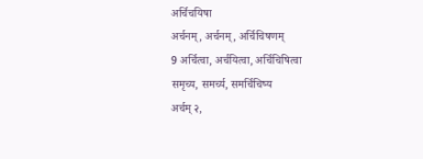अर्चिचयिषा
अर्चनम्, अर्चनम्, अर्चिचिषणम्
9 अर्चित्वा, अर्चयित्वा, अर्चिचिषित्वा
समृच्य, समर्च्य, समर्चिचिष्य
अर्चम् २,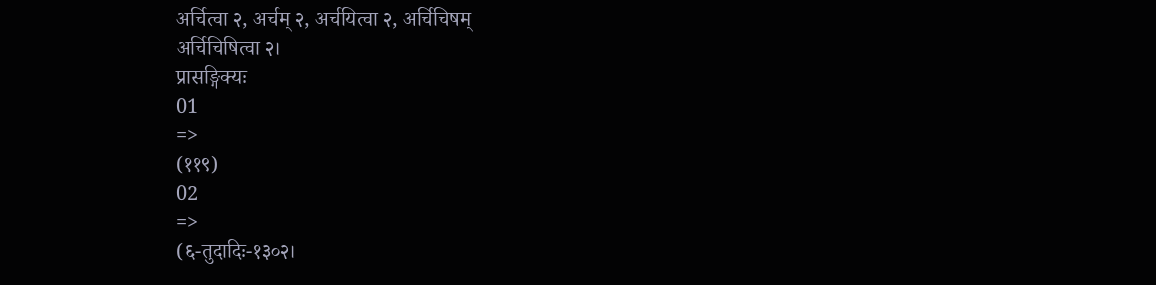अर्चित्वा २, अर्चम् २, अर्चयित्वा २, अर्चिचिषम्
अर्चिचिषित्वा २।
प्रासङ्गिक्यः
01
=>
(११९)
02
=>
(६-तुदादिः-१३०२।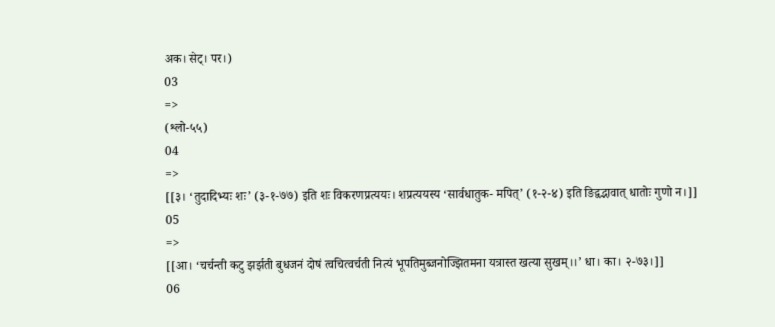अक। सेट्। पर।)
03
=>
(श्लो-५५)
04
=>
[[३। ‘तुदादिभ्यः शः’ (३-१-७७) इति शः विकरणप्रत्ययः। शप्रत्ययस्य ‘सार्वधातुक- मपित्’ (१-२-४) इति ङिद्वद्भावात् धातोः गुणो न।]]
05
=>
[[आ। ‘चर्चन्ती कटु झर्झती बुधजनं दोषं त्वचित्वर्चती नित्यं भूपतिमुब्जनोज्झितमना यत्रास्त खत्या सुखम्।।’ धा। का। २-७३।]]
06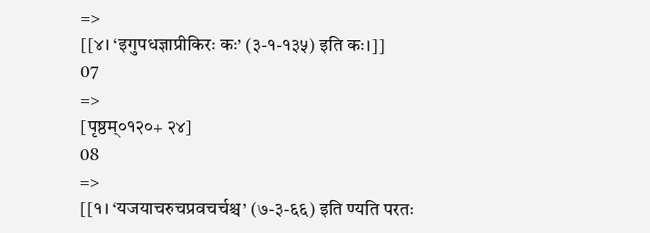=>
[[४। ‘इगुपधज्ञाप्रीकिरः कः’ (३-१-१३५) इति कः।]]
07
=>
[पृष्ठम्०१२०+ २४]
08
=>
[[१। ‘यजयाचरुचप्रवचर्चश्च’ (७-३-६६) इति ण्यति परतः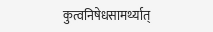कुत्वनिषेधसामर्थ्यात्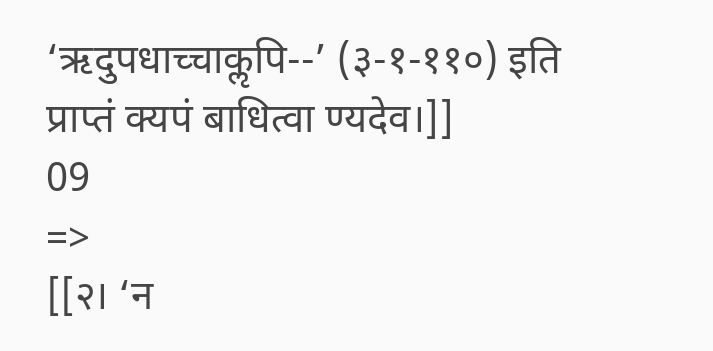‘ऋदुपधाच्चाकॢपि--’ (३-१-११०) इति प्राप्तं क्यपं बाधित्वा ण्यदेव।]]
09
=>
[[२। ‘न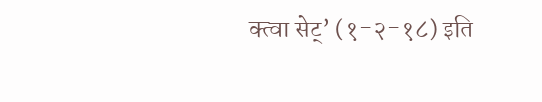क्त्वा सेट्’ (१-२-१८) इति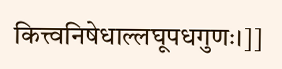कित्त्वनिषेधाल्लघूपधगुणः।]]